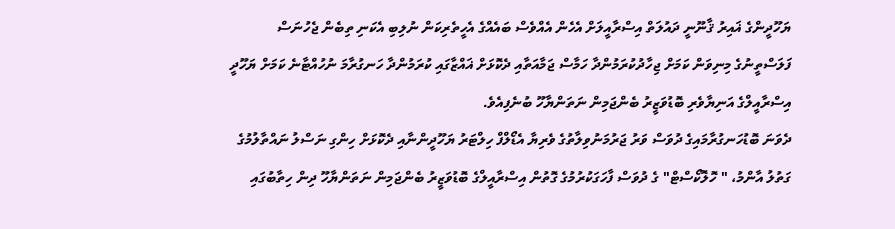ޔަހޫދީންގެ ޣައިރު ޤާނޫނީ ދައުލަތް އިސްރާއީލަށް އެހެން އެއްވެސް ބައެއްގެ އެހީތެރިކަން ނުލިބި އެކަނި ތިބެން ޖެހުނަސް ފަލަސްތީނުގެ މިނިވަން ކަމަށް ޖިހާދުކުރަމުންދާ ހަމާސް ޖަމާއަތާއި ދެކޮޅަށް ޣައްޒާގައި ކުރަމުންދާ ހަނގުރާމަ ނުހުއްޓާނެ ކަމަށް ޔަހޫދީ އިސްރާއީލްގެ އަނިޔާވެރި ބޮޑުވަޒީރު ބެންޖަމިން ނަތަންޔާހޫ ބުނެފިއެވެ.
ދެވަނަ ބޮޑުހަނގުރާމައިގެ ދުވަސް ވަރު ޖަރުމަނުވިލާތުގެ ވެރިޔާ އެޑޯލްފް ހިލްޓަރު ޔަހޫދީންނާއި ދެކޮޅަށް ހިންގި ނަސްލު ނައްތާލުމުގެ ގަތުލު އާންމު، " ހޮލޮކޯސްޓް" ގެ ދުވަސް ފާހަގަކުރުމުގެ ގޮތުން އިސްރާއީލްގެ ބޮޑުވަޒީރު ބެންޖަމިން ނަތަންޔާހޫ ދިން ހިތާބުގައި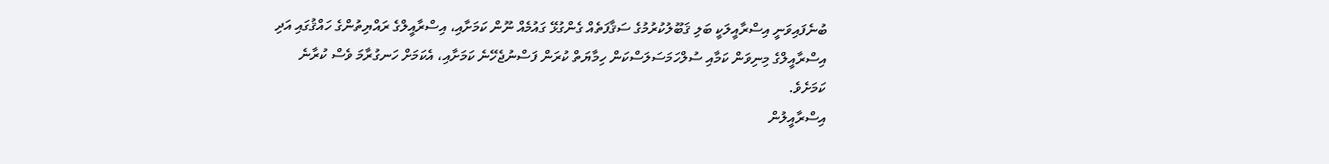ބުނެފައިވަނީ އިސްރާއީލަކީ ބަލި ޤަބޫލުކުރުމުގެ ސަޤާފަތެއް ގެންގުޅޭ ގައުމެއް ނޫން ކަމަށާއި، އިސްރާއީލްގެ ރައްޔިތުންގެ ހައްޤުގައި އަދި އިސްރާއީލްގެ މިނިވަން ކަމާއި ސުލްހަމަސަލަސްކަން ހިމާޔަތް ކުރަން ފަސްނުޖެހޭނެ ކަމަށާއި، އެކަމަށް ހަނގުރާމަ ވެސް ކުރާނެ ކަމަށެވެ.
އިސްރާއީލުން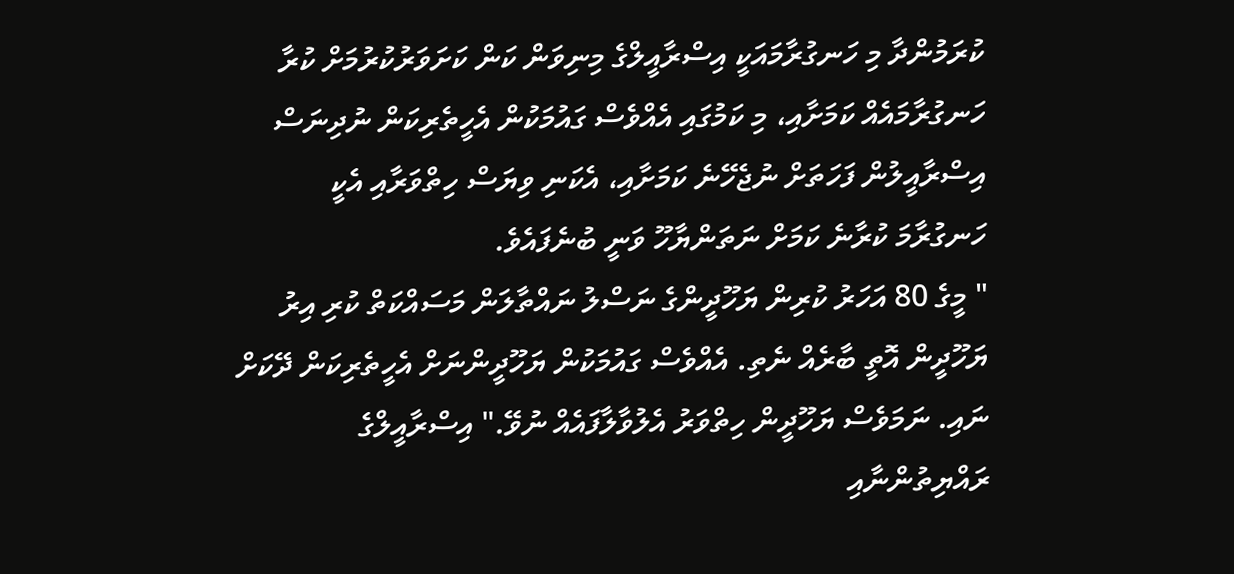ކުރަމުންދާ މި ހަނގުރާމައަކީ އިސްރާއީލްގެ މިނިވަން ކަން ކަށަވަރުކުރުމަށް ކުރާ ހަނގުރާމައެއް ކަމަށާއި، މި ކަމުގައި އެއްވެސް ގައުމަކުން އެހީތެރިކަން ނުދިނަސް އިސްރާއީލުން ފަހަތަށް ނުޖެހޭނެ ކަމަށާއި، އެކަނި ވިޔަސް ހިތްވަރާއި އެކީ ހަނގުރާމަ ކުރާނެ ކަމަށް ނަތަންޔާހޫ ވަނީ ބުނެފައެވެ.
" މީގެ 80 އަހަރު ކުރިން ޔަހޫދީންގެ ނަސްލު ނައްތާލަން މަސައްކަތް ކުރި އިރު ޔަހޫދީން އޮތީ ބާރެއް ނެތި. އެއްވެސް ގައުމަކުން ޔަހޫދީންނަށް އެހީތެރިކަން ދޭކަށް ނައި. ނަމަވެސް ޔަހޫދީން ހިތްވަރު އެލުވާލާފައެއް ނުވޭ." އިސްރާއީލްގެ ރައްޔިތުންނާއި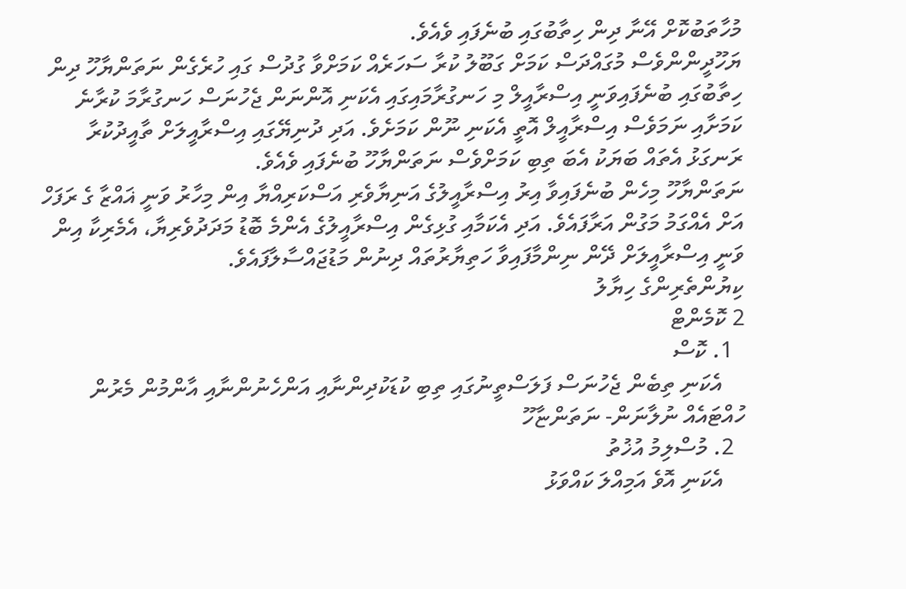މުހާތަބުކޮށް އޭނާ ދިން ހިތާބުގައި ބުނެފައި ވެއެވެ.
ޔަހޫދީންންވެސް މުގައްދަސް ކަމަށް ގަބޫލު ކުރާ ސަހަރެއް ކަމަށްވާ ގުދުސް ގައި ހުރެގެން ނަތަންޔާހޫ ދިން ހިތާބުގައި ބުނެފައިވަނީ އިސްރާއީލް މި ހަނގުރާމައިގައި އެކަނި އޮންނަން ޖެހުނަސް ހަނގުރާމަ ކުރާނެ ކަމަށާއި ނަމަވެސް އިސްރާއީލް އޮތީ އެކަނި ނޫން ކަމަށެވެ. އަދި ދުނިޔޭގައި އިސްރާއީލަށް ތާއީދުކުރާ ރަނގަޅު އެތައް ބަޔަކު އެބަ ތިބި ކަމަށްވެސް ނަތަންޔާހޫ ބުނެފައި ވެއެވެ.
ނަތަންޔާހޫ މިހެން ބުނެފައިވާ އިރު އިސްރާއީލުގެ އަނިޔާވެރި އަސްކަރިއްޔާ އިން މިހާރު ވަނީ ޣައްޒާ ގެ ރަފަހް އަށް އެއްގަމު މަގުން އަރާފައެވެ. އަދި އެކަމާއި ގުޅިގެން އިސްރާއީލުގެ އެންމެ ބޮޑު މަދަދުވެރިޔާ، އެމެރިކާ އިން ވަނީ އިސްރާއީލަށް ދޭން ނިންމާފައިވާ ހަތިޔާރުތައް ދިނުން މަޑުޖައްސާލާފައެވެ.
ކިޔުންތެރިންގެ ހިޔާލު
2 ކޮމެންޓް
  1. ކޮސް
    އެކަނި ތިބެން ޖެހުނަސް ފަލަސްތީނުގައި ތިބި ކުޑަކުދިންނާއި އަންހެނުންނާއި އާންމުން މެރުން ހުއްޓައެއް ނުލާނަން- ނަތަންޏާހޫ
  2. މުސްލިމު އުޚުތު
    އެކަނި އޮވެ އަމިއްލަ ކައްވަޅު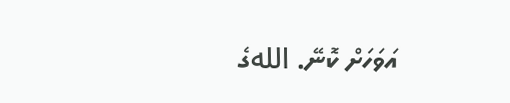އަވަހަށް ކޮނޭ. اللهގެ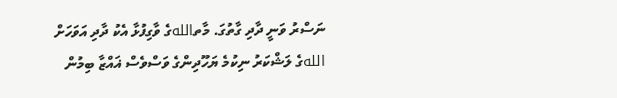ނަސްރު ވަނީ ދާދި ގާތުގަ. މާތاللهގެ ވާގިފުޅާ އެކު ދާދި އަވަހަށް اللهގެ ލަޝްކަރު ނިކުމެ ޔަހޫދިންގެ ވަސްވެސް ޣައްޒާ ބިމުން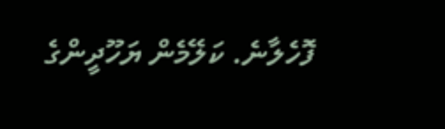ފޮހެލާނެ. ކަލޭމެން ޔަހޫދީންގެ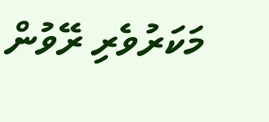މަކަރުވެރި ރޭވުން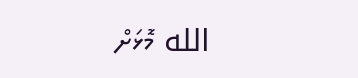الله މޮޅަށް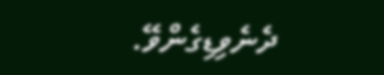ދެނެވިޑިގެންވޭ.